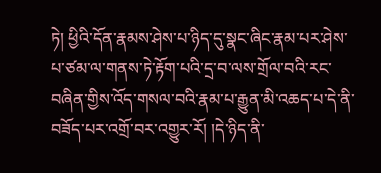ཏེ། ཕྱིའི་དོན་རྣམས་ཤེས་པ་ཉིད་དུ་སྣང་ཞིང་རྣམ་པར་ཤེས་པ་ཙམ་ལ་གནས་ཏེ་རྟོག་པའི་དྲ་བ་ལས་གྲོལ་བའི་རང་བཞིན་གྱིས་འོད་གསལ་བའི་རྣམ་པ་རྒྱུན་མི་འཆད་པ་དེ་ནི་བཟོད་པར་འགྲོ་བར་འགྱུར་རོ། །དེ་ཉིད་ནི་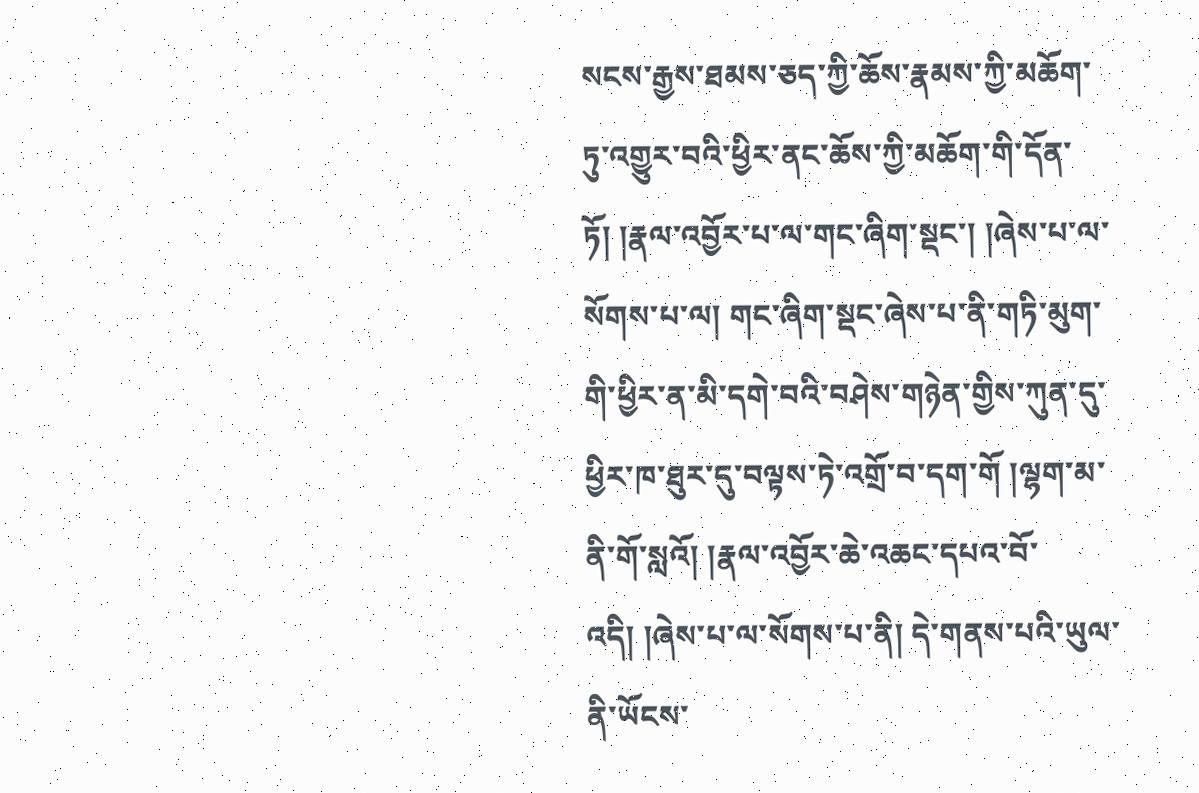སངས་རྒྱས་ཐམས་ཅད་ཀྱི་ཆོས་རྣམས་ཀྱི་མཆོག་ཏུ་འགྱུར་བའི་ཕྱིར་ནང་ཆོས་ཀྱི་མཆོག་གི་དོན་ཏོ། །རྣལ་འབྱོར་པ་ལ་གང་ཞིག་སྡང་། །ཞེས་པ་ལ་སོགས་པ་ལ། གང་ཞིག་སྡང་ཞེས་པ་ནི་གཏི་མུག་གི་ཕྱིར་ན་མི་དགེ་བའི་བཤེས་གཉེན་གྱིས་ཀུན་དུ་ཕྱིར་ཁ་ཐུར་དུ་བལྟས་ཏེ་འགྲོ་བ་དག་གོ །ལྷག་མ་ནི་གོ་སླའོ། །རྣལ་འབྱོར་ཆེ་འཆང་དཔའ་བོ་འདི། །ཞེས་པ་ལ་སོགས་པ་ནི། དེ་གནས་པའི་ཡུལ་ནི་ཡོངས་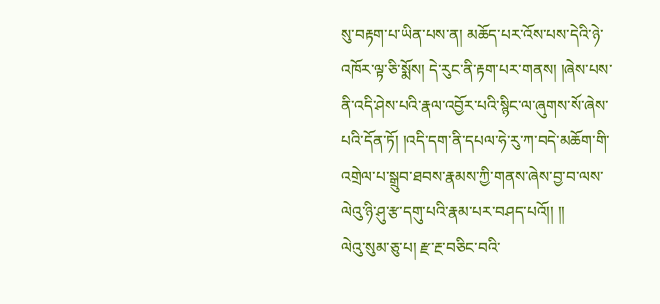སུ་བརྟག་པ་ཡིན་པས་ན། མཆོད་པར་འོས་པས་དེའི་ཉེ་འཁོར་ལྟ་ཅི་སྨོས། དེ་རུང་ནི་རྟག་པར་གནས། །ཞེས་པས་ནི་འདི་ཤེས་པའི་རྣལ་འབྱོར་པའི་སྙིང་ལ་ཞུགས་སོ་ཞེས་པའི་དོན་ཏོ། །འདི་དག་ནི་དཔལ་ཧེ་རུ་ཀ་བདེ་མཆོག་གི་འགྲེལ་པ་སྒྲུབ་ཐབས་རྣམས་ཀྱི་གནས་ཞེས་བྱ་བ་ལས་ལེའུ་ཉི་ཤུ་རྩ་དགུ་པའི་རྣམ་པར་བཤད་པའོ།། །།
ལེའུ་སུམ་ཅུ་པ། རྫ་རྔ་བཅིང་བའི་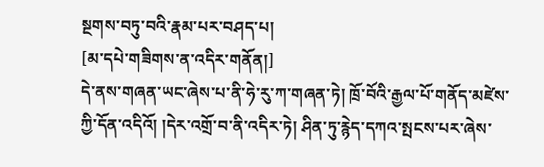སྔགས་བཏུ་བའི་རྣམ་པར་བཤད་པ།
[མ་དཔེ་གཟིགས་ན་འདིར་གནོན།]
དེ་ནས་གཞན་ཡང་ཞེས་པ་ནི་ཧེ་རུ་ཀ་གཞན་ཏེ། ཁྲོ་བོའི་རྒྱལ་པོ་གནོད་མཛེས་ཀྱི་དོན་འདིའོ། །དེར་འགྲོ་བ་ནི་འདིར་ཏེ། ཤིན་ཏུ་རྙེད་དཀའ་སྤངས་པར་ཞེས་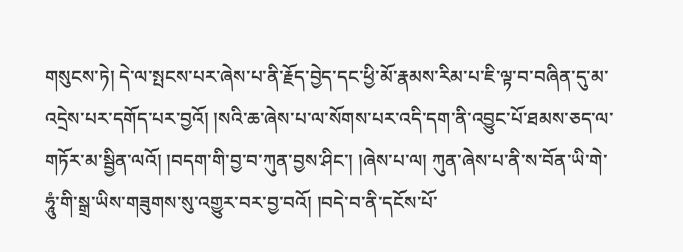གསུངས་ཏེ། དེ་ལ་སྤངས་པར་ཞེས་པ་ནི་རྗོད་བྱེད་དང་ཕྱི་མོ་རྣམས་རིམ་པ་ཇི་ལྟ་བ་བཞིན་དུ་མ་འདྲེས་པར་དགོད་པར་བྱའོ། །སའི་ཆ་ཞེས་པ་ལ་སོགས་པར་འདི་དག་ནི་འབྱུང་པོ་ཐམས་ཅད་ལ་གཏོར་མ་སྦྱིན་ལའོ། །བདག་གི་བྱ་བ་ཀུན་བྱས་ཤིང་། །ཞེས་པ་ལ། ཀུན་ཞེས་པ་ནི་ས་བོན་ཡི་གེ་ཧཱུཾ་གི་སྒྲ་ཡིས་གཟུགས་སུ་འགྱུར་བར་བྱ་བའོ། །བདེ་བ་ནི་དངོས་པོ་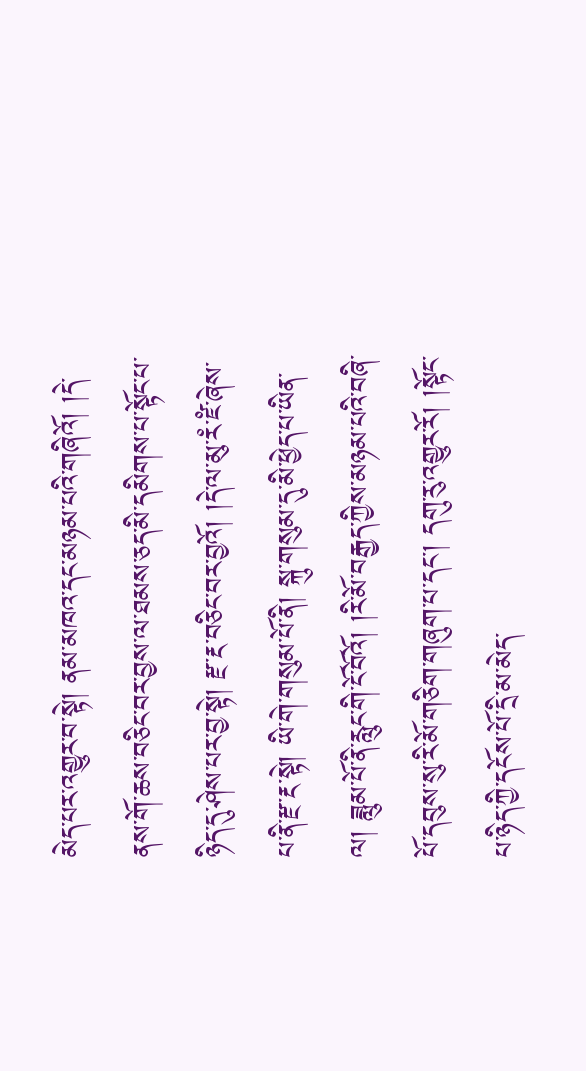མེད་པར་འགྱུར་བ་སྟེ། ནམ་མཁའ་དང་མཉམ་པའི་གཞིའོ། །དེ་ནས་གོ་ཆས་བཅིང་བར་བྱས་ལ་ཐམས་ཅད་མི་དམིགས་པ་སྟོང་པ་ཉིད་དུ་ཤེས་པར་བྱ་སྟེ། རྫ་རྔ་བཅིང་བར་བྱའོ། །དེ་ལ་མུ་རཾ་ཛཾ་ཞེས་པ་ནི་རྫ་རྔ་སྟེ། ཡི་གེ་གསུམ་པོ་ནི། སྐུ་གསུམ་དུ་མི་ཕྱེད་པ་ཡིན་ལ། ཟླུམ་པོ་ནི་རླུང་གི་ངོ་བོའོ། །རི་མོ་བརྒྱད་ཀྱིས་མཉམ་པའི་བཞི་པོ་དབུས་སུ་རི་མོ་གཅིག་གཞུག་པ་དང་། དགུ་རུ་འགྱུར་རོ། །སྟོང་པ་ཉིད་ཀྱི་དངོས་པོ་དྲི་མ་མེད་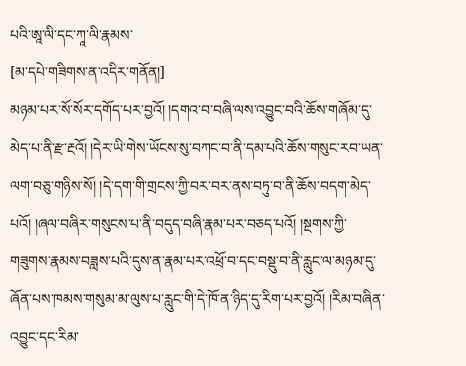པའི་ཨཱ་ལི་དང་ཀཱ་ལི་རྣམས་
[མ་དཔེ་གཟིགས་ན་འདིར་གནོན།]
མཉམ་པར་སོ་སོར་དགོད་པར་བྱའོ། །དགའ་བ་བཞི་ལས་འབྱུང་བའི་ཆོས་གཞོམ་དུ་མེད་པ་ནི་རྫ་རྔའོ། །དེར་ཡི་གེས་ཡོངས་སུ་བཀང་བ་ནི་དམ་པའི་ཆོས་གསུང་རབ་ཡན་ལག་བཅུ་གཉིས་སོ། །དེ་དག་གི་གྲངས་ཀྱི་བར་བར་ནས་བཏུ་བ་ནི་ཆོས་བདག་མེད་པའོ། །ཞལ་བཞིར་གསུངས་པ་ནི་བདུད་བཞི་རྣམ་པར་བཅད་པའོ། །སྔགས་ཀྱི་གཟུགས་རྣམས་བཟླས་པའི་དུས་ན་རྣམ་པར་འཕྲོ་བ་དང་བསྡུ་བ་ནི་རླུང་ལ་མཉམ་དུ་ཞོན་པས་ཁམས་གསུམ་མ་ལུས་པ་རླུང་གི་དེ་ཁོ་ན་ཉིད་དུ་རིག་པར་བྱའོ། །རིམ་བཞིན་འབྱུང་དང་རིམ་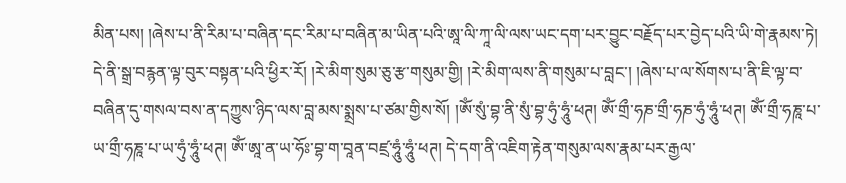མིན་པས། །ཞེས་པ་ནི་རིམ་པ་བཞིན་དང་རིམ་པ་བཞིན་མ་ཡིན་པའི་ཨཱ་ལི་ཀཱ་ལི་ལས་ཡང་དག་པར་བྱུང་བརྗོད་པར་བྱེད་པའི་ཡི་གེ་རྣམས་ཏེ། དེ་ནི་སྒྲ་བརྙན་ལྟ་བུར་བསྟན་པའི་ཕྱིར་རོ། །རེ་མིག་སུམ་ཅུ་རྩ་གསུམ་གྱི། །རེ་མིག་ལས་ནི་གསུམ་པ་བླང་། །ཞེས་པ་ལ་སོགས་པ་ནི་ཇི་ལྟ་བ་བཞིན་དུ་གསལ་བས་ན་དཀྱུས་ཉིད་ལས་བླ་མས་སྨྲས་པ་ཙམ་གྱིས་སོ། །ཨོཾ་སུཾ་བྷ་ནི་སུཾ་བྷ་ཧུཾ་ཧཱུཾ་ཕཊ། ཨོཾ་གྲྀ་ཧཎ་གྲྀ་ཧཎ་ཧུཾ་ཧཱུཾ་ཕཊ། ཨོཾ་གྲྀ་ཧཎཱ་པ་ཡ་གྲྀ་ཧཎཱ་པ་ཡ་ཧུཾ་ཧཱུཾ་ཕཊ། ཨོཾ་ཨཱ་ན་ཡ་ཧོཿ་བྷ་ག་བཱན་བཛྲ་ཧཱུཾ་ཧཱུཾ་ཕཊ། དེ་དག་ནི་འཇིག་རྟེན་གསུམ་ལས་རྣམ་པར་རྒྱལ་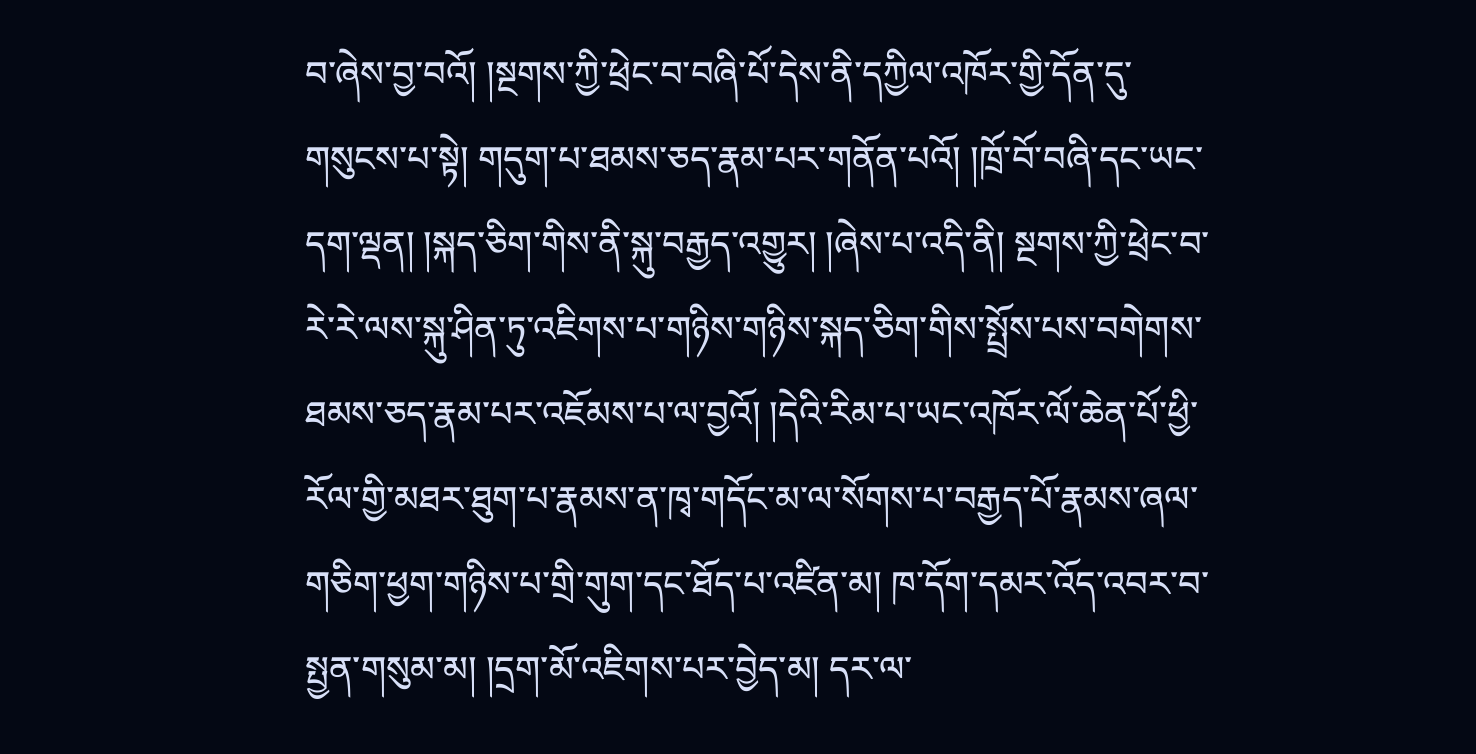བ་ཞེས་བྱ་བའོ། །སྔགས་ཀྱི་ཕྲེང་བ་བཞི་པོ་དེས་ནི་དཀྱིལ་འཁོར་གྱི་དོན་དུ་གསུངས་པ་སྟེ། གདུག་པ་ཐམས་ཅད་རྣམ་པར་གནོན་པའོ། །ཁྲོ་བོ་བཞི་དང་ཡང་དག་ལྡན། །སྐད་ཅིག་གིས་ནི་སྐུ་བརྒྱད་འགྱུར། །ཞེས་པ་འདི་ནི། སྔགས་ཀྱི་ཕྲེང་བ་རེ་རེ་ལས་སྐུ་ཤིན་ཏུ་འཇིགས་པ་གཉིས་གཉིས་སྐད་ཅིག་གིས་སྤྲོས་པས་བགེགས་ཐམས་ཅད་རྣམ་པར་འཇོམས་པ་ལ་བྱའོ། །དེའི་རིམ་པ་ཡང་འཁོར་ལོ་ཆེན་པོ་ཕྱི་རོལ་གྱི་མཐར་ཐུག་པ་རྣམས་ན་ཁྭ་གདོང་མ་ལ་སོགས་པ་བརྒྱད་པོ་རྣམས་ཞལ་གཅིག་ཕྱག་གཉིས་པ་གྲི་གུག་དང་ཐོད་པ་འཛིན་མ། ཁ་དོག་དམར་འོད་འབར་བ་སྤྱན་གསུམ་མ། །དྲག་མོ་འཇིགས་པར་བྱེད་མ། དར་ལ་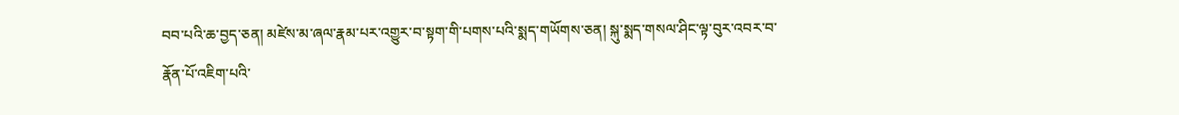བབ་པའི་ཆ་བྱད་ཅན། མཛེས་མ་ཞལ་རྣམ་པར་འགྱུར་བ་སྟག་གི་པགས་པའི་སྨད་གཡོགས་ཅན། སྐུ་སྨད་གསལ་ཤིང་ལྟ་བུར་འབར་བ་རྣོན་པོ་འཇིག་པའི་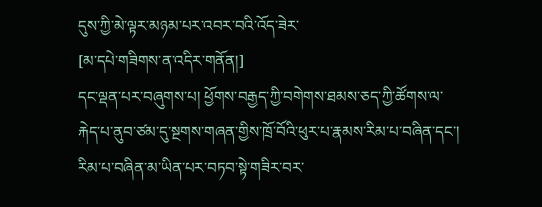དུས་ཀྱི་མེ་ལྟར་མཉམ་པར་འབར་བའི་འོད་ཟེར་
[མ་དཔེ་གཟིགས་ན་འདིར་གནོན།]
དང་ལྡན་པར་བཞུགས་པ། ཕྱོགས་བརྒྱད་ཀྱི་བགེགས་ཐམས་ཅད་ཀྱི་ཚོགས་ལ་རྐེད་པ་ནུབ་ཙམ་དུ་སྔགས་གཞན་གྱིས་ཁྲོ་བོའི་ཕུར་པ་རྣམས་རིམ་པ་བཞིན་དང་། རིམ་པ་བཞིན་མ་ཡིན་པར་བཏབ་སྟེ་གཟིར་བར་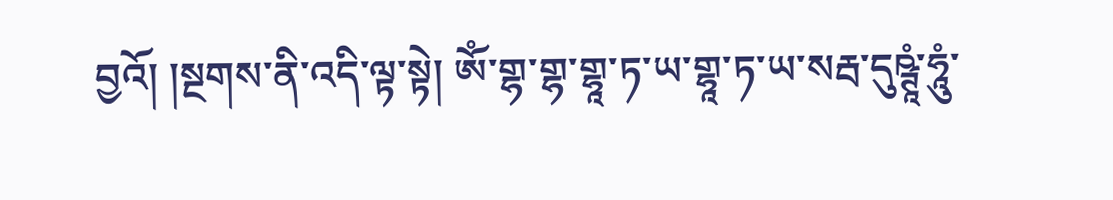བྱའོ། །སྔགས་ནི་འདི་ལྟ་སྟེ། ཨོཾ་གྷ་གྷ་གྷཱ་ཏ་ཡ་གྷཱ་ཏ་ཡ་སརྦ་དུཥྚཱཾ་ཧཱུཾ་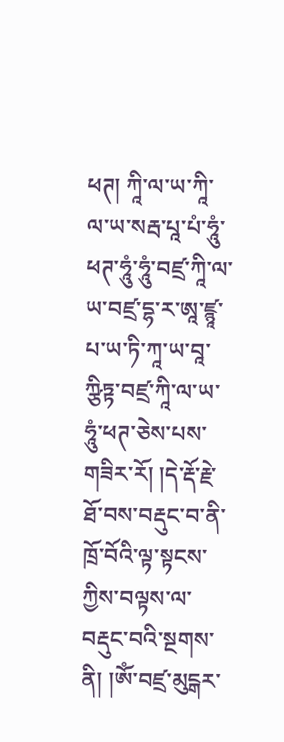ཕཊ། ཀཱི་ལ་ཡ་ཀཱི་ལ་ཡ་སརྦ་པཱ་པཾ་ཧཱུཾ་ཕཊ་ཧཱུཾ་ཧཱུཾ་བཛྲ་ཀཱི་ལ་ཡ་བཛྲ་དྷ་ར་ཨཱ་ཛྙཱ་པ་ཡ་ཏི་ཀཱ་ཡ་བཱ་ཀྩིཏྟ་བཛྲ་ཀཱི་ལ་ཡ་ཧཱུཾ་ཕཊ་ཅེས་པས་གཟིར་རོ། །དེ་རྡོ་རྗེ་ཐོ་བས་བརྡུང་བ་ནི་ཁྲོ་བོའི་ལྟ་སྟངས་ཀྱིས་བལྟས་ལ་བརྡུང་བའི་སྔགས་ནི། །ཨོཾ་བཛྲ་མུངྒར་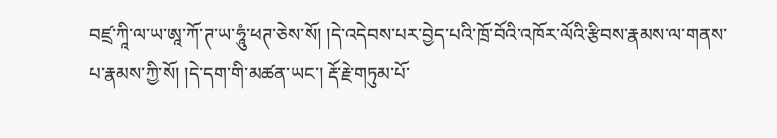བཛྲ་ཀཱི་ལ་ཡ་ཨཱ་ཀོ་ཊ་ཡ་ཧཱུཾ་ཕཊ་ཅེས་སོ། །དེ་འདེབས་པར་བྱེད་པའི་ཁྲོ་བོའི་འཁོར་ལོའི་རྩིབས་རྣམས་ལ་གནས་པ་རྣམས་ཀྱི་སོ། །དེ་དག་གི་མཚན་ཡང་། རྡོ་རྗེ་གཏུམ་པོ་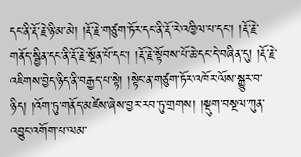དང་ནི་རྡོ་རྗེ་ཉི་མ་མེ། །རྡོ་རྗེ་གཙུག་ཏོར་དང་ནི་རྡོ་རེ་འཁྱིལ་པ་དང་། །རྡོ་རྗེ་གནོད་སྦྱིན་དང་ནི་རྡོ་རྗེ་སྔོན་པོ་དང་། །རྡོ་རྗེ་སྟོབས་པོ་ཆེ་དང་དེ་བཞིན་དུ། །རྡོ་རྗེ་འཇིགས་བྱེད་ཉིད་ནི་བརྒྱད་པ་སྟེ། །སྟེང་ན་གཙུག་ཏོར་འཁོར་ལོས་སྒྱུར་བ་ཉིད། །འོག་ཏུ་གནོད་མཛེས་ཞེས་བྱར་རབ་ཏུ་གྲགས། །སྡུག་བསྔལ་ཀུན་འབྱུང་འགོག་པ་ལམ་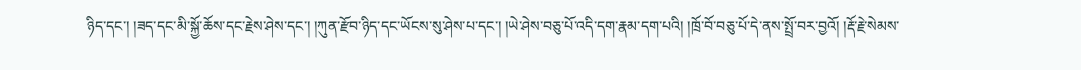ཉིད་དང་། །ཟད་དང་མི་སྐྱོ་ཆོས་དང་རྗེས་ཤེས་དང་། །ཀུན་རྫོབ་ཉིད་དང་ཡོངས་སུ་ཤེས་པ་དང་། །ཡེ་ཤེས་བཅུ་པོ་འདི་དག་རྣམ་དག་པའི། །ཁྲོ་བོ་བཅུ་པོ་དེ་ནས་སྤྲོ་བར་བྱའོ། །རྡོ་རྗེ་སེམས་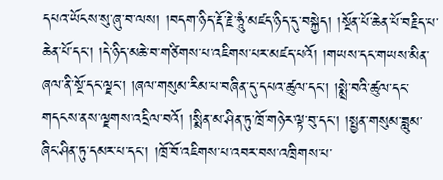དཔའ་ཡོངས་སུ་ཞུ་བ་ལས། །བདག་ཉིད་རྡོ་རྗེ་ཧཱུཾ་མཛད་ཉིད་དུ་བསྐྱེད། །སྔོན་པོ་ཆེན་པོ་བརྗིད་པ་ཆེན་པོ་དང་། །དེ་ཉིད་མཆེ་བ་གཙིགས་པ་འཇིགས་པར་མཛད་པའོ། །གཡས་དང་གཡས་མིན་ཞལ་ནི་སྔོ་དང་ལྗང་། །ཞལ་གསུམ་རིམ་པ་བཞིན་དུ་དཔའ་ཚུལ་དང་། །སྨྲེ་བའི་ཚུལ་དང་གདངས་ནས་ལྗགས་འདྲིལ་བའོ། །སྨིན་མ་ཤིན་ཏུ་ཁྲོ་གཉེར་ལྟ་བུ་དང་། །སྤྱན་གསུམ་ཟླུམ་ཞིང་ཤིན་ཏུ་དམར་པ་དང་། །ཁྲོ་བོ་འཇིགས་པ་འབར་བས་འཁྲིགས་པ་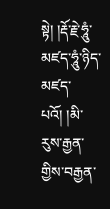སྟེ། །རྡོ་རྗེ་ཧཱུཾ་མཛད་ཧཱུཾ་ཉིད་མཛད་པའོ། །མི་རུས་རྒྱན་གྱིས་བརྒྱན་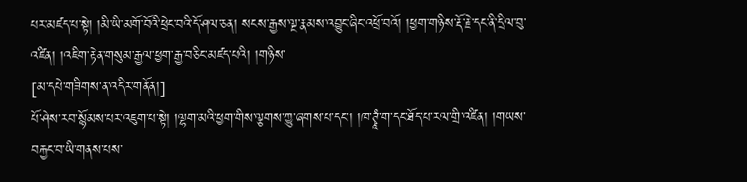པར་མཛད་པ་སྟེ། །མི་ཡི་མགོ་བོའི་ཕྲེང་བའི་དོ་ཤལ་ཅན། སངས་རྒྱས་ལྔ་རྣམས་འབྱུང་ཞིང་འཕྲོ་བའོ། །ཕྱག་གཉིས་རྡོ་རྗེ་དང་ནི་དྲིལ་བུ་འཛིན། །འཇིག་རྟེན་གསུམ་རྒྱལ་ཕྱག་རྒྱ་བཅིང་མཛད་པའི། །གཉིས་
[མ་དཔེ་གཟིགས་ན་འདིར་གནོན།]
པོ་ཤེས་རབ་སྙོམས་པར་འཇུག་པ་སྟེ། །ལྷག་མའི་ཕྱག་གིས་ལྕགས་ཀྱུ་ཞགས་པ་དང་། །ཁ་ཊྭཱཾ་ག་དང་ཐོད་པ་རལ་གྲི་འཛིན། །གཡས་བརྐྱང་བ་ཡི་གནས་པས་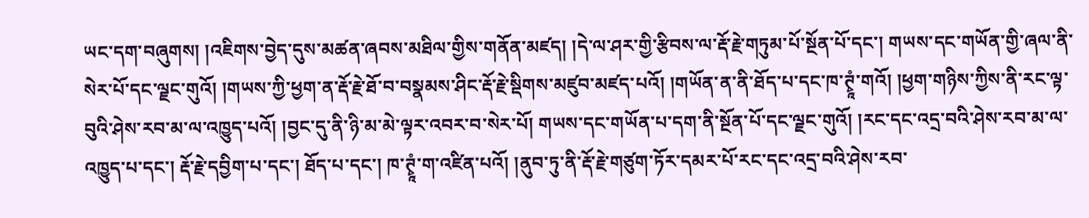ཡང་དག་བཞུགས། །འཇིགས་བྱེད་དུས་མཚན་ཞབས་མཐིལ་གྱིས་གནོན་མཛད། །དེ་ལ་ཤར་གྱི་རྩིབས་ལ་རྡོ་རྗེ་གཏུམ་པོ་སྔོན་པོ་དང་། གཡས་དང་གཡོན་གྱི་ཞལ་ནི་སེར་པོ་དང་ལྗང་གུའོ། །གཡས་ཀྱི་ཕྱག་ན་རྡོ་རྗེ་ཐོ་བ་བསྣམས་ཤིང་རྡོ་རྗེ་སྡིགས་མཛུབ་མཛད་པའོ། །གཡོན་ན་ནི་ཐོད་པ་དང་ཁ་ཊྭཱཾ་གའོ། །ཕྱག་གཉིས་ཀྱིས་ནི་རང་ལྟ་བུའི་ཤེས་རབ་མ་ལ་འཁྱུད་པའོ། །བྱང་དུ་ནི་ཉི་མ་མེ་ལྟར་འབར་བ་སེར་པོ། གཡས་དང་གཡོན་པ་དག་ནི་སྔོན་པོ་དང་ལྗང་གུའོ། །རང་དང་འདྲ་བའི་ཤེས་རབ་མ་ལ་འཁྱུད་པ་དང་། རྡོ་རྗེ་དབྱིག་པ་དང་། ཐོད་པ་དང་། ཁ་ཊྭཱཾ་ག་འཛིན་པའོ། །ནུབ་ཏུ་ནི་རྡོ་རྗེ་གཙུག་ཏོར་དམར་པོ་རང་དང་འདྲ་བའི་ཤེས་རབ་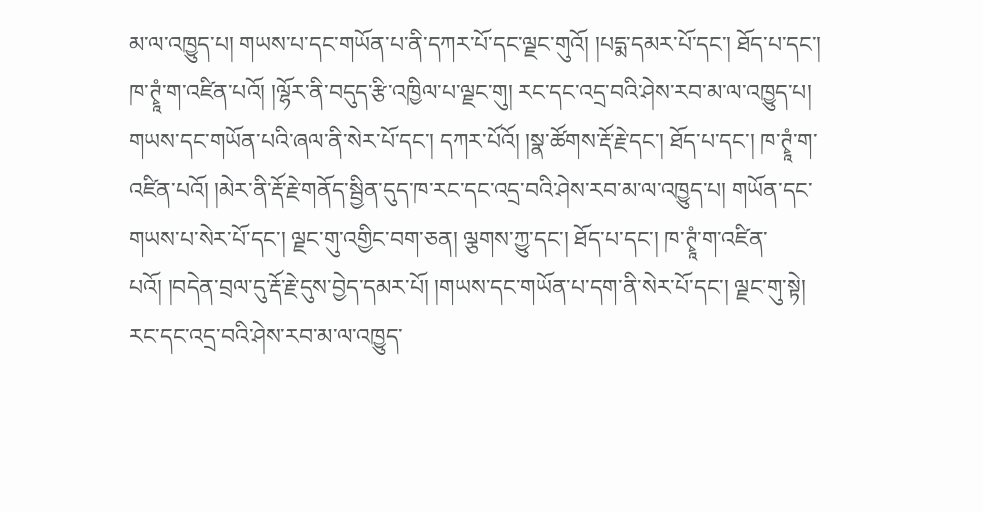མ་ལ་འཁྱུད་པ། གཡས་པ་དང་གཡོན་པ་ནི་དཀར་པོ་དང་ལྗང་གུའོ། །པདྨ་དམར་པོ་དང་། ཐོད་པ་དང་། ཁ་ཊྭཱཾ་ག་འཛིན་པའོ། །ལྷོར་ནི་བདུད་རྩི་འཁྱིལ་པ་ལྗང་གུ། རང་དང་འདྲ་བའི་ཤེས་རབ་མ་ལ་འཁྱུད་པ། གཡས་དང་གཡོན་པའི་ཞལ་ནི་སེར་པོ་དང་། དཀར་པོའོ། །སྣ་ཚོགས་རྡོ་རྗེ་དང་། ཐོད་པ་དང་། ཁ་ཊྭཱཾ་ག་འཛིན་པའོ། །མེར་ནི་རྡོ་རྗེ་གནོད་སྦྱིན་དུད་ཁ་རང་དང་འདྲ་བའི་ཤེས་རབ་མ་ལ་འཁྱུད་པ། གཡོན་དང་གཡས་པ་སེར་པོ་དང་། ལྗང་གུ་འགྱིང་བག་ཅན། ལྕགས་ཀྱུ་དང་། ཐོད་པ་དང་། ཁ་ཊྭཱཾ་ག་འཛིན་པའོ། །བདེན་བྲལ་དུ་རྡོ་རྗེ་དུས་བྱེད་དམར་པོ། །གཡས་དང་གཡོན་པ་དག་ནི་སེར་པོ་དང་། ལྗང་གུ་སྟེ། རང་དང་འདྲ་བའི་ཤེས་རབ་མ་ལ་འཁྱུད་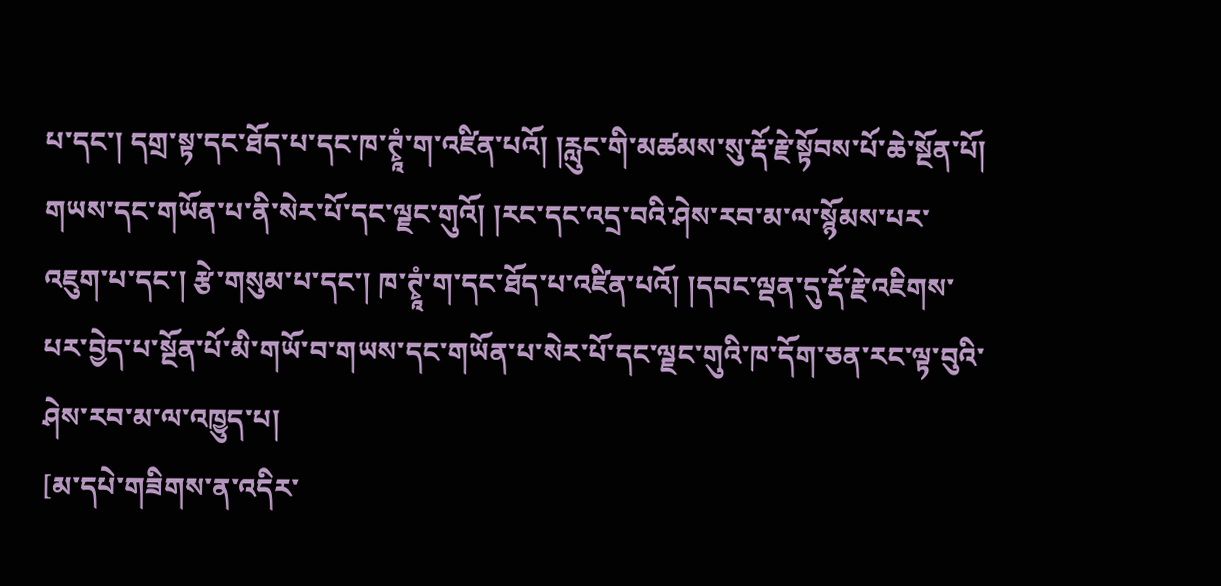པ་དང་། དགྲ་སྟ་དང་ཐོད་པ་དང་ཁ་ཊྭཱཾ་ག་འཛིན་པའོ། །རླུང་གི་མཚམས་སུ་རྡོ་རྗེ་སྟོབས་པོ་ཆེ་སྔོན་པོ། གཡས་དང་གཡོན་པ་ནི་སེར་པོ་དང་ལྗང་གུའོ། །རང་དང་འདྲ་བའི་ཤེས་རབ་མ་ལ་སྙོམས་པར་འཇུག་པ་དང་། རྩེ་གསུམ་པ་དང་། ཁ་ཊྭཱཾ་ག་དང་ཐོད་པ་འཛིན་པའོ། །དབང་ལྡན་དུ་རྡོ་རྗེ་འཇིགས་པར་བྱེད་པ་སྔོན་པོ་མི་གཡོ་བ་གཡས་དང་གཡོན་པ་སེར་པོ་དང་ལྗང་གུའི་ཁ་དོག་ཅན་རང་ལྟ་བུའི་ཤེས་རབ་མ་ལ་འཁྱུད་པ།
[མ་དཔེ་གཟིགས་ན་འདིར་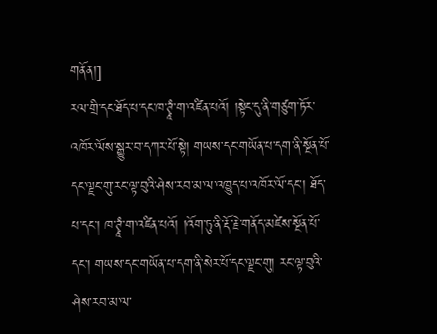གནོན།]
རལ་གྲི་དང་ཐོད་པ་དང་ཁ་ཊྭཱཾ་ག་འཛིན་པའོ། །སྟེང་དུ་ནི་གཙུག་ཏོར་འཁོར་ལོས་སྒྱུར་བ་དཀར་པོ་སྟེ། གཡས་དང་གཡོན་པ་དག་ནི་སྔོན་པོ་དང་ལྗང་གུ་རང་ལྟ་བུའི་ཤེས་རབ་མ་ལ་འཁྱུད་པ་འཁོར་ལོ་དང་། ཐོད་པ་དང་། ཁ་ཊྭཱཾ་ག་འཛིན་པའོ། །འོག་ཏུ་ནི་རྡོ་རྗེ་གནོད་མཛེས་སྔོན་པོ་དང་། གཡས་དང་གཡོན་པ་དག་ནི་སེར་པོ་དང་ལྗང་གུ། རང་ལྟ་བུའི་ཤེས་རབ་མ་ལ་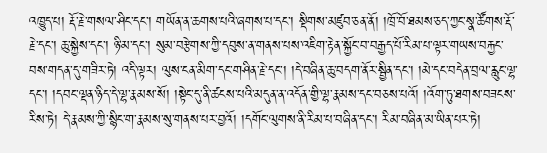འཁྱུད་པ། རྡོ་རྗེ་གསལ་ཤིང་དང་། གཡོན་ན་ཆགས་པའི་ཞགས་པ་དང་། སྡིགས་མཛུབ་ཅན་ནོ། །ཁྲོ་བོ་ཐམས་ཅད་ཀྱང་སྣ་ཚོགས་རྡོ་རྗེ་དང་། ཆུ་སྐྱེས་དང་། ཉི་མ་དང་། སུམ་བརྩེགས་ཀྱི་དབུས་ན་གནས་པས་འཇིག་རྟེན་སྐྱོང་བ་བརྒྱད་པོ་རིམ་པ་ལྟར་གཡས་བརྐྱང་བས་གདན་དུ་གཟིར་ཏེ། འདི་ལྟར། ལུས་ངན་མིག་དང་གཤིན་རྗེ་དང་། །དེ་བཞིན་ཆུ་བདག་ནོར་སྦྱིན་དང་། །མེ་དང་བདེན་བྲལ་རླུང་ལྷ་དང་། །དབང་ལྡན་ཉིད་དེ་ལྷ་རྣམས་སོ། །སྟེང་དུ་ནི་ཚངས་པའི་མདུན་ན་འདོན་གྱི་ལྷ་རྣམས་དང་བཅས་པའོ། །འོག་ཏུ་ཐགས་བཟངས་རིས་ཏེ། དེ་རྣམས་ཀྱི་སྙིང་ག་རྣམས་སུ་གནས་པར་བྱའོ། །དགོང་ལུགས་ནི་རིམ་པ་བཞིན་དང་། རིམ་བཞིན་མ་ཡིན་པར་ཏེ།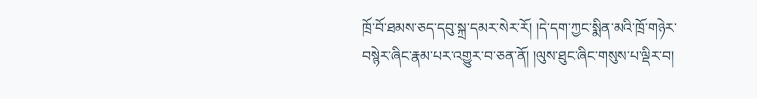ཁྲོ་བོ་ཐམས་ཅད་དབུ་སྐྲ་དམར་སེར་རོ། །དེ་དག་ཀྱང་སྨིན་མའི་ཁྲོ་གཉེར་བསྙེར་ཞིང་རྣམ་པར་འགྱུར་བ་ཅན་ནོ། །ལུས་ཐུང་ཞིང་གསུས་པ་ལྡིར་བ།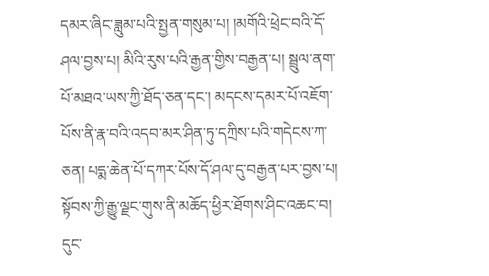དམར་ཞིང་ཟླུམ་པའི་སྤྱན་གསུམ་པ། །མགོའི་ཕྲེང་བའི་དོ་ཤལ་བྱས་པ། མིའི་རུས་པའི་རྒྱན་གྱིས་བརྒྱན་པ། སྦྲུལ་ནག་པོ་མཐའ་ཡས་ཀྱི་ཐོད་ཅན་དང་། མདངས་དམར་པོ་འཇོག་པོས་ནི་རྣ་བའི་འདབ་མར་ཤིན་ཏུ་དཀྲིས་པའི་གདེངས་ཀ་ཅན། པདྨ་ཆེན་པོ་དཀར་པོས་དོ་ཤལ་དུ་བརྒྱན་པར་བྱས་པ། སྟོབས་ཀྱི་རྒྱུ་ལྗང་གུས་ནི་མཆོད་ཕྱིར་ཐོགས་ཤིང་འཆང་བ། དུང་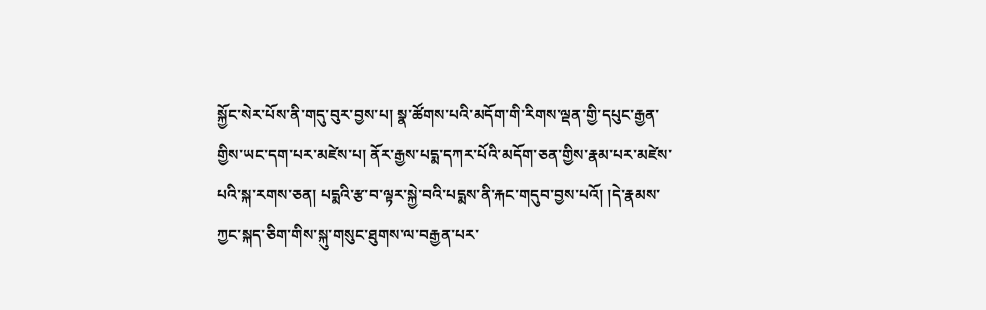སྐྱོང་སེར་པོས་ནི་གདུ་བུར་བྱས་པ། སྣ་ཚོགས་པའི་མདོག་གི་རིགས་ལྡན་གྱི་དཔུང་རྒྱན་གྱིས་ཡང་དག་པར་མཛེས་པ། ནོར་རྒྱས་པདྨ་དཀར་པོའི་མདོག་ཅན་གྱིས་རྣམ་པར་མཛེས་པའི་སྐ་རགས་ཅན། པདྨའི་རྩ་བ་ལྟར་སྐྱེ་བའི་པདྨས་ནི་རྐང་གདུབ་བྱས་པའོ། །དེ་རྣམས་ཀྱང་སྐད་ཅིག་གིས་སྐུ་གསུང་ཐུགས་ལ་བརྒྱན་པར་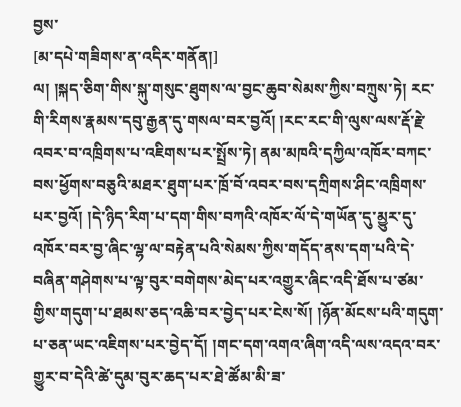བྱས་
[མ་དཔེ་གཟིགས་ན་འདིར་གནོན།]
ལ། །སྐད་ཅིག་གིས་སྐུ་གསུང་ཐུགས་ལ་བྱང་ཆུབ་སེམས་ཀྱིས་བཀྲུས་ཏེ། རང་གི་རིགས་རྣམས་དབུ་རྒྱན་དུ་གསལ་བར་བྱའོ། །རང་རང་གི་ལུས་ལས་རྡོ་རྗེ་འབར་བ་འཁྲིགས་པ་འཇིགས་པར་སྤྲོས་ཏེ། ནམ་མཁའི་དཀྱིལ་འཁོར་བཀང་བས་ཕྱོགས་བཅུའི་མཐར་ཐུག་པར་ཁྲོ་བོ་འབར་བས་དཀྲིགས་ཤིང་འཁྲིགས་པར་བྱའོ། །དེ་ཉིད་རིག་པ་དག་གིས་བཀའི་འཁོར་ལོ་དེ་གཡོན་དུ་མྱུར་དུ་འཁོར་བར་བྱ་ཞིང་ལྷ་ལ་བརྟེན་པའི་སེམས་ཀྱིས་གདོད་ནས་དག་པའི་དེ་བཞིན་གཤེགས་པ་ལྟ་བུར་བགེགས་མེད་པར་འགྱུར་ཞིང་འདི་ཐོས་པ་ཙམ་གྱིས་གདུག་པ་ཐམས་ཅད་འཆི་བར་བྱེད་པར་ངེས་སོ། །ཉོན་མོངས་པའི་གདུག་པ་ཅན་ཡང་འཇིགས་པར་བྱེད་དོ། །གང་དག་འགའ་ཞིག་འདི་ལས་འདའ་བར་གྱུར་བ་དེའི་ཚེ་དུམ་བུར་ཆད་པར་ཐེ་ཚོམ་མི་ཟ་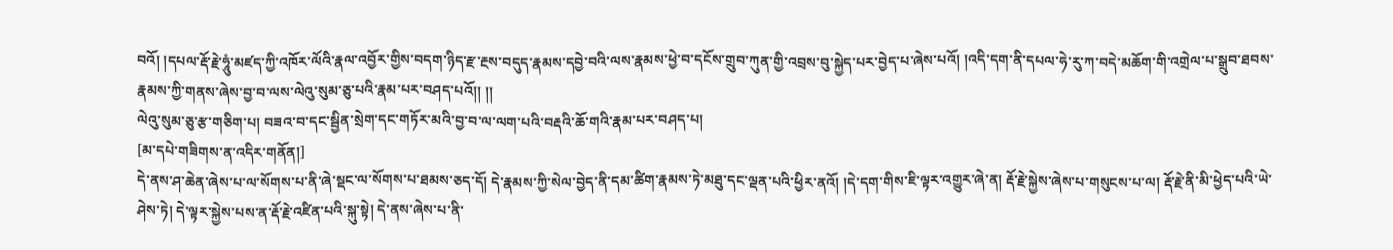བའོ། །དཔལ་རྡོ་རྗེ་ཧཱུཾ་མཛད་ཀྱི་འཁོར་ལོའི་རྣལ་འབྱོར་གྱིས་བདག་ཉིད་རྫ་རྔས་བདུད་རྣམས་དབྱེ་བའི་ལས་རྣམས་ཕྱེ་བ་དངོས་གྲུབ་ཀུན་གྱི་འབྲས་བུ་སྐྱེད་པར་བྱེད་པ་ཞེས་པའོ། །འདི་དག་ནི་དཔལ་ཧེ་རུ་ཀ་བདེ་མཆོག་གི་འགྲེལ་པ་སྒྲུབ་ཐབས་རྣམས་ཀྱི་གནས་ཞེས་བྱ་བ་ལས་ལེའུ་སུམ་ཅུ་པའི་རྣམ་པར་བཤད་པའོ།། །།
ལེའུ་སུམ་ཅུ་རྩ་གཅིག་པ། བཟའ་བ་དང་སྦྱིན་སྲེག་དང་གཏོར་མའི་བྱ་བ་ལ་ལག་པའི་བརྡའི་ཆོ་གའི་རྣམ་པར་བཤད་པ།
[མ་དཔེ་གཟིགས་ན་འདིར་གནོན།]
དེ་ནས་ཤ་ཆེན་ཞེས་པ་ལ་སོགས་པ་ནི་ཞེ་སྡང་ལ་སོགས་པ་ཐམས་ཅད་དོ། དེ་རྣམས་ཀྱི་སེལ་བྱེད་ནི་དམ་ཚིག་རྣམས་ཏེ་མཐུ་དང་ལྡན་པའི་ཕྱིར་ནའོ། །དེ་དག་གིས་ཇི་ལྟར་འགྱུར་ཞེ་ན། རྡོ་རྗེ་སྐྱེས་ཞེས་པ་གསུངས་པ་ལ། རྡོ་རྗེ་ནི་མི་ཕྱེད་པའི་ཡེ་ཤེས་ཏེ། དེ་ལྟར་སྐྱེས་པས་ན་རྡོ་རྗེ་འཛིན་པའི་སྐུ་སྟེ། དེ་ནས་ཞེས་པ་ནི་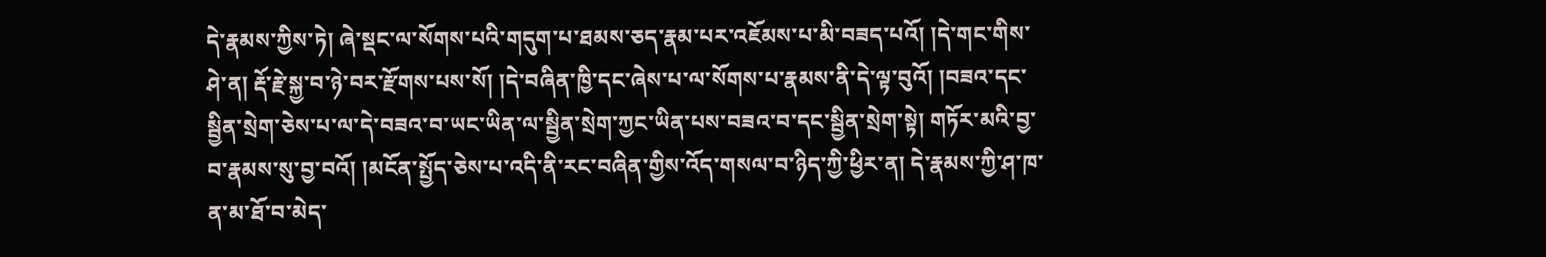དེ་རྣམས་ཀྱིས་ཏེ། ཞེ་སྡང་ལ་སོགས་པའི་གདུག་པ་ཐམས་ཅད་རྣམ་པར་འཇོམས་པ་མི་བཟད་པའོ། །དེ་གང་གིས་ཤེ་ན། རྡོ་རྗེ་སྐྱ་བ་ཉེ་བར་རྫོགས་པས་སོ། །དེ་བཞིན་ཁྱི་དང་ཞེས་པ་ལ་སོགས་པ་རྣམས་ནི་དེ་ལྟ་བུའོ། །བཟའ་དང་སྦྱིན་སྲེག་ཅེས་པ་ལ་དེ་བཟའ་བ་ཡང་ཡིན་ལ་སྦྱིན་སྲེག་ཀྱང་ཡིན་པས་བཟའ་བ་དང་སྦྱིན་སྲེག་སྟེ། གཏོར་མའི་བྱ་བ་རྣམས་སུ་བྱ་བའོ། །མངོན་སྤྱོད་ཅེས་པ་འདི་ནི་རང་བཞིན་གྱིས་འོད་གསལ་བ་ཉིད་ཀྱི་ཕྱིར་ན། དེ་རྣམས་ཀྱི་ཤ་ཁ་ན་མ་ཐོ་བ་མེད་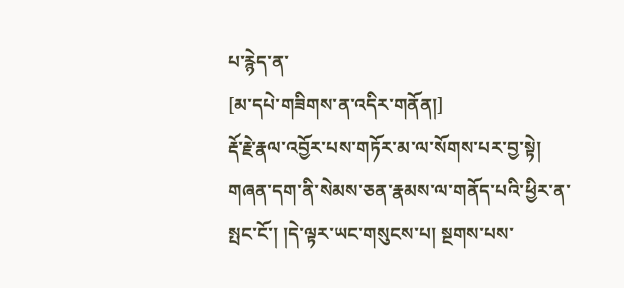པ་རྙེད་ན་
[མ་དཔེ་གཟིགས་ན་འདིར་གནོན།]
རྡོ་རྗེ་རྣལ་འབྱོར་པས་གཏོར་མ་ལ་སོགས་པར་བྱ་སྟེ། གཞན་དག་ནི་སེམས་ཅན་རྣམས་ལ་གནོད་པའི་ཕྱིར་ན་སྤང་ངོ་། །དེ་ལྟར་ཡང་གསུངས་པ། སྔགས་པས་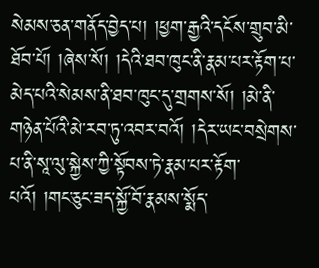སེམས་ཅན་གནོད་བྱེད་པ། །ཕྱག་རྒྱའི་དངོས་གྲུབ་མི་ཐོབ་པོ། །ཞེས་སོ། །དེའི་ཐབ་ཁུང་ནི་རྣམ་པར་རྟོག་པ་མེད་པའི་སེམས་ནི་ཐབ་ཁུང་དུ་གྲགས་སོ། །མེ་ནི་གཉེན་པོའི་མེ་རབ་ཏུ་འབར་བའོ། །དེར་ཡང་བསྲེགས་པ་ནི་སཱ་ལུ་སྐྱེས་ཀྱི་སྟོབས་ཏེ་རྣམ་པར་རྟོག་པའོ། །གང་ཅུང་ཟད་སྐྱོ་བོ་རྣམས་སྨོད་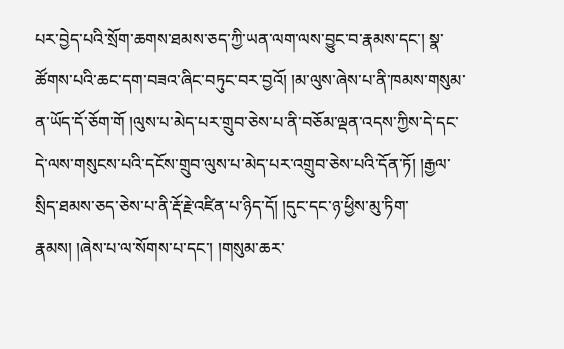པར་བྱེད་པའི་སྲོག་ཆགས་ཐམས་ཅད་ཀྱི་ཡན་ལག་ལས་བྱུང་བ་རྣམས་དང་། སྣ་ཚོགས་པའི་ཆང་དག་བཟའ་ཞིང་བཏུང་བར་བྱའོ། །མ་ལུས་ཞེས་པ་ནི་ཁམས་གསུམ་ན་ཡོད་དོ་ཅོག་གོ །ལུས་པ་མེད་པར་གྲུབ་ཅེས་པ་ནི་བཅོམ་ལྡན་འདས་ཀྱིས་དེ་དང་དེ་ལས་གསུངས་པའི་དངོས་གྲུབ་ལུས་པ་མེད་པར་འགྲུབ་ཅེས་པའི་དོན་ཏོ། །རྒྱལ་སྲིད་ཐམས་ཅད་ཅེས་པ་ནི་རྡོ་རྗེ་འཛིན་པ་ཉིད་དོ། །དུང་དང་ཉ་ཕྱིས་མུ་ཏིག་རྣམས། །ཞེས་པ་ལ་སོགས་པ་དང་། །གསུམ་ཆར་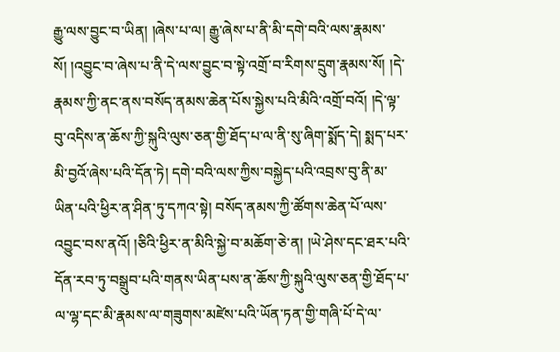རྒྱུ་ལས་བྱུང་བ་ཡིན། །ཞེས་པ་ལ། རྒྱུ་ཞེས་པ་ནི་མི་དགེ་བའི་ལས་རྣམས་སོ། །འབྱུང་བ་ཞེས་པ་ནི་དེ་ལས་བྱུང་བ་སྟེ་འགྲོ་བ་རིགས་དྲུག་རྣམས་སོ། །དེ་རྣམས་ཀྱི་ནང་ནས་བསོད་ནམས་ཆེན་པོས་སྐྱེས་པའི་མིའི་འགྲོ་བའོ། །དེ་ལྟ་བུ་འདིས་ན་ཆོས་ཀྱི་སྐུའི་ལུས་ཅན་གྱི་ཐོད་པ་ལ་ནི་སུ་ཞིག་སྨོད་དེ། སྨད་པར་མི་བྱའོ་ཞེས་པའི་དོན་ཏེ། དགེ་བའི་ལས་ཀྱིས་བསྐྱེད་པའི་འབྲས་བུ་ནི་མ་ཡིན་པའི་ཕྱིར་ན་ཤིན་ཏུ་དཀའ་སྟེ། བསོད་ནམས་ཀྱི་ཚོགས་ཆེན་པོ་ལས་འབྱུང་བས་ནའོ། །ཅིའི་ཕྱིར་ན་མིའི་སྐྱེ་བ་མཆོག་ཅེ་ན། །ཡེ་ཤེས་དང་ཐར་པའི་དོན་རབ་ཏུ་བསྒྲུབ་པའི་གནས་ཡིན་པས་ན་ཆོས་ཀྱི་སྐུའི་ལུས་ཅན་གྱི་ཐོད་པ་ལ་ལྷ་དང་མི་རྣམས་ལ་གཟུགས་མཛེས་པའི་ཡོན་ཏན་གྱི་གཞི་པོ་དེ་ལ་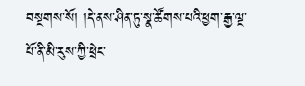བསྔགས་སོ། །དེ་ནས་ཤིན་ཏུ་སྣ་ཚོགས་པའི་ཕྱག་རྒྱ་ལྔ་པོ་ནི་མི་རུས་ཀྱི་ཕྲེང་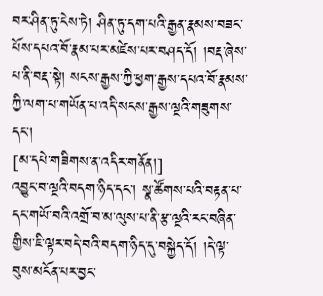བར་ཤིན་ཏུ་ངེས་ཏེ། ཤིན་ཏུ་དག་པའི་རྒྱན་རྣམས་བཟང་པོས་དཔའ་བོ་རྣམ་པར་མཛེས་པར་བཤད་དོ། །བརྡ་ཞེས་པ་ནི་བརྡ་སྟེ། སངས་རྒྱས་ཀྱི་ཕྱག་རྒྱས་དཔའ་བོ་རྣམས་ཀྱི་ལག་པ་གཡོན་པ་འདི་སངས་རྒྱས་ལྔའི་གཟུགས་དང་།
[མ་དཔེ་གཟིགས་ན་འདིར་གནོན།]
འབྱུང་བ་ལྔའི་བདག་ཉིད་དང་། སྣ་ཚོགས་པའི་བརྟན་པ་དང་གཡོ་བའི་འགྲོ་བ་མ་ལུས་པ་ནི་རྩ་ལྔའི་རང་བཞིན་གྱིས་ཇི་ལྟར་བདེ་བའི་བདག་ཉིད་དུ་བསྐྱེད་དོ། །དེ་ལྟ་བུས་མངོན་པར་བྱང་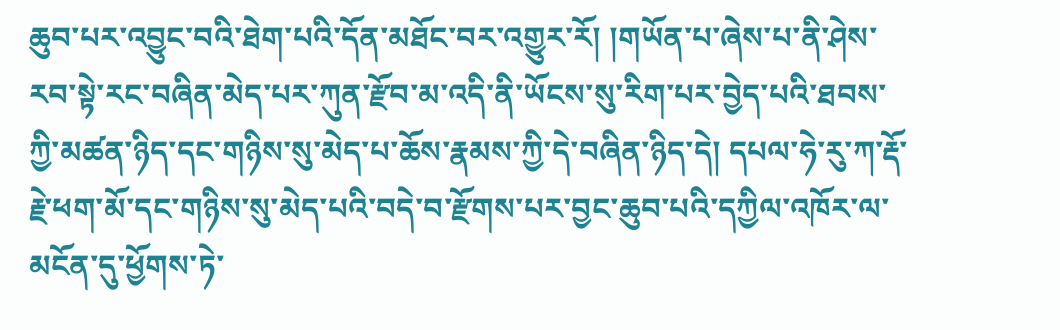ཆུབ་པར་འབྱུང་བའི་ཐེག་པའི་དོན་མཐོང་བར་འགྱུར་རོ། །གཡོན་པ་ཞེས་པ་ནི་ཤེས་རབ་སྟེ་རང་བཞིན་མེད་པར་ཀུན་རྫོབ་མ་འདི་ནི་ཡོངས་སུ་རིག་པར་བྱེད་པའི་ཐབས་ཀྱི་མཚན་ཉིད་དང་གཉིས་སུ་མེད་པ་ཆོས་རྣམས་ཀྱི་དེ་བཞིན་ཉིད་དེ། དཔལ་ཧེ་རུ་ཀ་རྡོ་རྗེ་ཕག་མོ་དང་གཉིས་སུ་མེད་པའི་བདེ་བ་རྫོགས་པར་བྱང་ཆུབ་པའི་དཀྱིལ་འཁོར་ལ་མངོན་དུ་ཕྱོགས་ཏེ་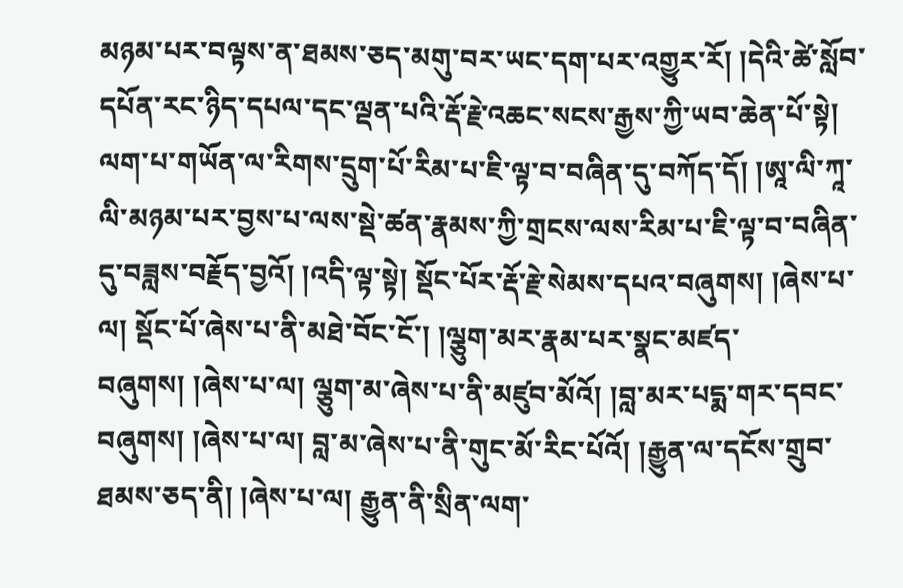མཉམ་པར་བལྟས་ན་ཐམས་ཅད་མགུ་བར་ཡང་དག་པར་འགྱུར་རོ། །དེའི་ཚེ་སློབ་དཔོན་རང་ཉིད་དཔལ་དང་ལྡན་པའི་རྡོ་རྗེ་འཆང་སངས་རྒྱས་ཀྱི་ཡབ་ཆེན་པོ་སྟེ། ལག་པ་གཡོན་ལ་རིགས་དྲུག་པོ་རིམ་པ་ཇི་ལྟ་བ་བཞིན་དུ་བཀོད་དོ། །ཨཱ་ལི་ཀཱ་ལི་མཉམ་པར་བྱས་པ་ལས་སྡེ་ཚན་རྣམས་ཀྱི་གྲངས་ལས་རིམ་པ་ཇི་ལྟ་བ་བཞིན་དུ་བཟླས་བརྗོད་བྱའོ། །འདི་ལྟ་སྟེ། སྡོང་པོར་རྡོ་རྗེ་སེམས་དཔའ་བཞུགས། །ཞེས་པ་ལ། སྡོང་པོ་ཞེས་པ་ནི་མཐེ་བོང་ངོ་། །ལྕུག་མར་རྣམ་པར་སྣང་མཛད་བཞུགས། །ཞེས་པ་ལ། ལྕུག་མ་ཞེས་པ་ནི་མཛུབ་མོའོ། །བླ་མར་པདྨ་གར་དབང་བཞུགས། །ཞེས་པ་ལ། བླ་མ་ཞེས་པ་ནི་གུང་མོ་རིང་པོའོ། །རྒྱུན་ལ་དངོས་གྲུབ་ཐམས་ཅད་ནི། །ཞེས་པ་ལ། རྒྱུན་ནི་སྲིན་ལག་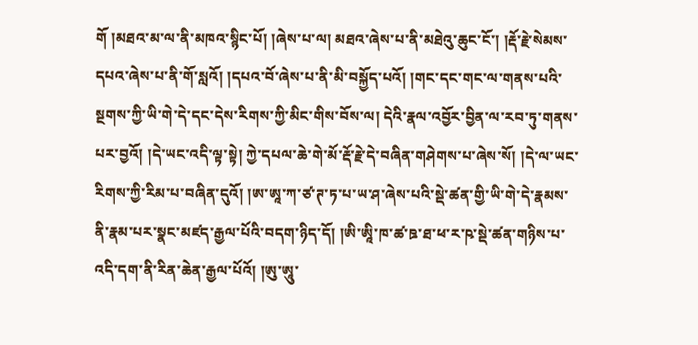གོ །མཐའ་མ་ལ་ནི་མཁའ་སྙིང་པོ། །ཞེས་པ་ལ། མཐའ་ཞེས་པ་ནི་མཐེའུ་ཆུང་ངོ་། །རྡོ་རྗེ་སེམས་དཔའ་ཞེས་པ་ནི་གོ་སླའོ། །དཔའ་བོ་ཞེས་པ་ནི་མི་བསྐྱོད་པའོ། །གང་དང་གང་ལ་གནས་པའི་སྔགས་ཀྱི་ཡི་གེ་དེ་དང་དེས་རིགས་ཀྱི་མིང་གིས་བོས་ལ། དེའི་རྣལ་འབྱོར་བྱིན་ལ་རབ་ཏུ་གནས་པར་བྱའོ། །དེ་ཡང་འདི་ལྟ་སྟེ། ཀྱེ་དཔལ་ཆེ་གེ་མོ་རྡོ་རྗེ་དེ་བཞིན་གཤེགས་པ་ཞེས་སོ། །དེ་ལ་ཡང་རིགས་ཀྱི་རིམ་པ་བཞིན་དུའོ། །ཨ་ཨཱ་ཀ་ཙ་ཊ་ཏ་པ་ཡ་ཤ་ཞེས་པའི་སྡེ་ཚན་གྱི་ཡི་གེ་དེ་རྣམས་ནི་རྣམ་པར་སྣང་མཛད་རྒྱལ་པོའི་བདག་ཉིད་དོ། །ཨི་ཨཱི་ཁ་ཚ་ཋ་ཐ་ཕ་ར་ཥ་སྡེ་ཚན་གཉིས་པ་འདི་དག་ནི་རིན་ཆེན་རྒྱལ་པོའོ། །ཨུ་ཨཱུ་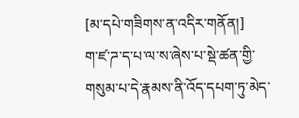[མ་དཔེ་གཟིགས་ན་འདིར་གནོན།]
ག་ཛ་ཌ་ད་པ་ལ་ས་ཞེས་པ་སྡེ་ཚན་གྱི་གསུམ་པ་དེ་རྣམས་ནི་འོད་དཔག་ཏུ་མེད་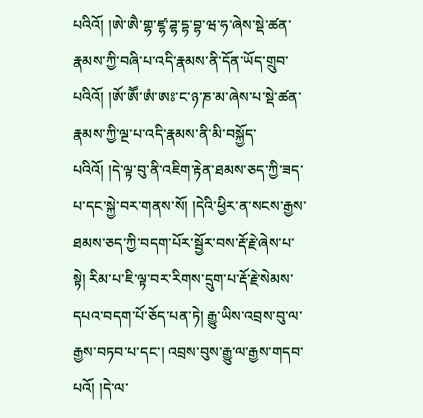པའིའོ། །ཨེ་ཨཻ་གྷ་ཛྷ་ཌྷ་དྷ་བྷ་ཝ་ཧ་ཞེས་སྡེ་ཚན་རྣམས་ཀྱི་བཞི་པ་འདི་རྣམས་ནི་དོན་ཡོད་གྲུབ་པའིའོ། །ཨོ་ཨཽ་ཨཾ་ཨཿ་ང་ཉ་ཎ་མ་ཞེས་པ་སྡེ་ཚན་རྣམས་ཀྱི་ལྔ་པ་འདི་རྣམས་ནི་མི་བསྐྱོད་པའིའོ། །དེ་ལྟ་བུ་ནི་འཇིག་རྟེན་ཐམས་ཅད་ཀྱི་ཟད་པ་དང་སྐྱེ་བར་གནས་སོ། །དེའི་ཕྱིར་ན་སངས་རྒྱས་ཐམས་ཅད་ཀྱི་བདག་པོར་སྦྱོར་བས་རྡོ་རྗེ་ཞེས་པ་སྟེ། རིམ་པ་ཇི་ལྟ་བར་རིགས་དྲུག་པ་རྡོ་རྗེ་སེམས་དཔའ་བདག་པོ་ཅོད་པན་ཏེ། རྒྱུ་ཡིས་འབྲས་བུ་ལ་རྒྱས་བཏབ་པ་དང་། འབྲས་བུས་རྒྱུ་ལ་རྒྱས་གདབ་པའོ། །དེ་ལ་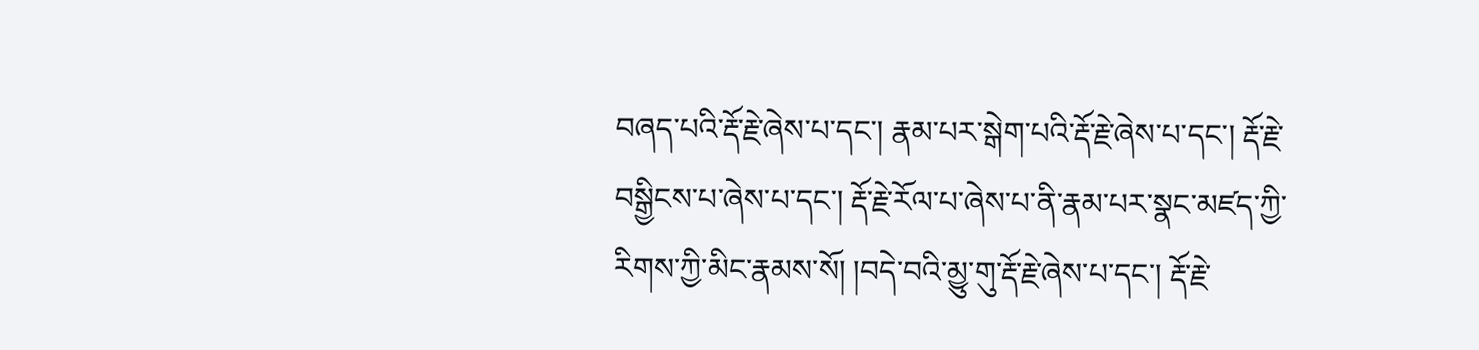བཞད་པའི་རྡོ་རྗེ་ཞེས་པ་དང་། རྣམ་པར་སྒེག་པའི་རྡོ་རྗེ་ཞེས་པ་དང་། རྡོ་རྗེ་བསྒྱིངས་པ་ཞེས་པ་དང་། རྡོ་རྗེ་རོལ་པ་ཞེས་པ་ནི་རྣམ་པར་སྣང་མཛད་ཀྱི་རིགས་ཀྱི་མིང་རྣམས་སོ། །བདེ་བའི་མྱུ་གུ་རྡོ་རྗེ་ཞེས་པ་དང་། རྡོ་རྗེ་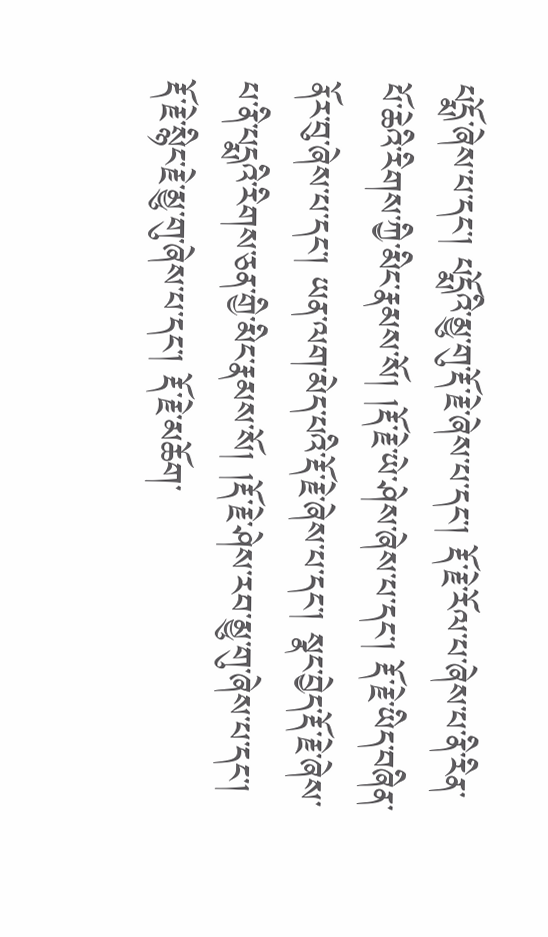པདྨོ་ཞེས་པ་དང་། པདྨོའི་མྱུ་གུ་རྡོ་རྗེ་ཞེས་པ་དང་། རྡོ་རྗེ་རོལ་པ་ཞེས་པ་ནི་རིན་པོ་ཆེའི་རིགས་ཀྱི་མིང་རྣམས་སོ། །རྡོ་རྗེ་ཡེ་ཤེས་ཞེས་པ་དང་། རྡོ་རྗེ་ཡིད་བཞིན་ནོར་བུ་ཞེས་པ་དང་། ཡན་ལག་མེད་པའི་རྡོ་རྗེ་ཞེས་པ་དང་། སྣང་བྱེད་རྡོ་རྗེ་ཞེས་པ་ནི་པདྨའི་རིགས་ཅན་གྱི་མིང་རྣམས་སོ། །རྡོ་རྗེ་ཤེས་རབ་མྱུ་གུ་ཞེས་པ་དང་། རྡོ་རྗེ་སྙིང་རྗེ་མྱུ་གུ་ཞེས་པ་དང་། རྡོ་རྗེ་མཆོག་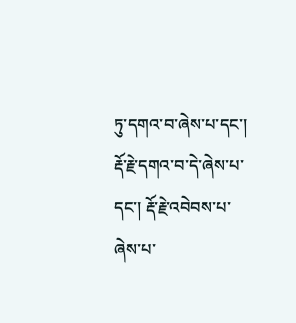ཏུ་དགའ་བ་ཞེས་པ་དང་། རྡོ་རྗེ་དགའ་བ་དེ་ཞེས་པ་དང་། རྡོ་རྗེ་འབེབས་པ་ཞེས་པ་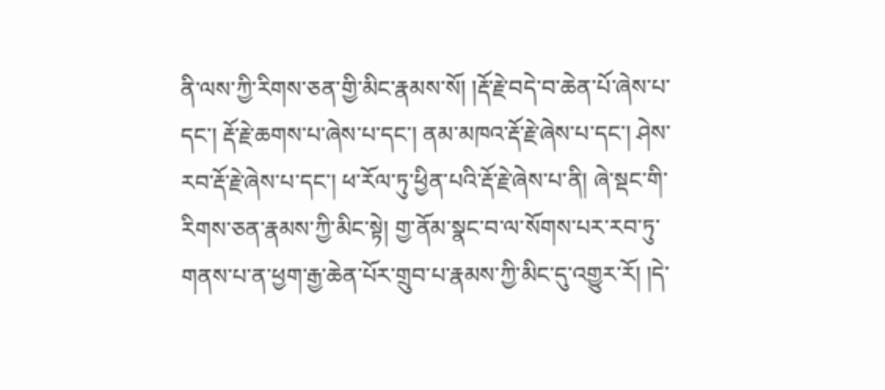ནི་ལས་ཀྱི་རིགས་ཅན་གྱི་མིང་རྣམས་སོ། །རྡོ་རྗེ་བདེ་བ་ཆེན་པོ་ཞེས་པ་དང་། རྡོ་རྗེ་ཆགས་པ་ཞེས་པ་དང་། ནམ་མཁའ་རྡོ་རྗེ་ཞེས་པ་དང་། ཤེས་རབ་རྡོ་རྗེ་ཞེས་པ་དང་། ཕ་རོལ་ཏུ་ཕྱིན་པའི་རྡོ་རྗེ་ཞེས་པ་ནི། ཞེ་སྡང་གི་རིགས་ཅན་རྣམས་ཀྱི་མིང་སྟེ། གྱ་ནོམ་སྣང་བ་ལ་སོགས་པར་རབ་ཏུ་གནས་པ་ན་ཕྱག་རྒྱ་ཆེན་པོར་གྲུབ་པ་རྣམས་ཀྱི་མིང་དུ་འགྱུར་རོ། །དེ་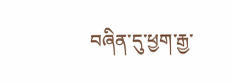བཞིན་དུ་ཕྱག་རྒྱ་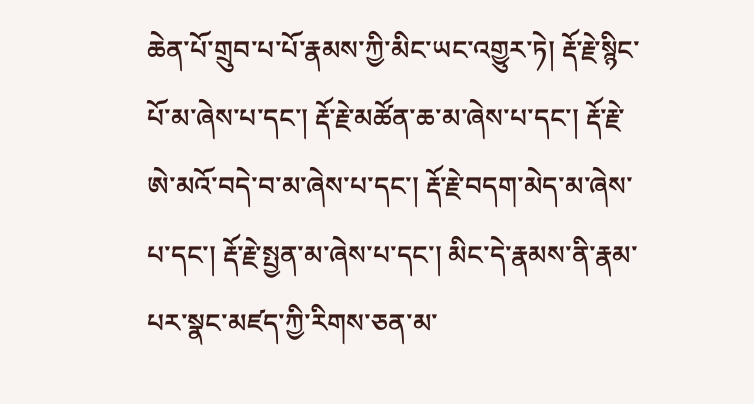ཆེན་པོ་གྲུབ་པ་པོ་རྣམས་ཀྱི་མིང་ཡང་འགྱུར་ཏེ། རྡོ་རྗེ་སྙིང་པོ་མ་ཞེས་པ་དང་། རྡོ་རྗེ་མཚོན་ཆ་མ་ཞེས་པ་དང་། རྡོ་རྗེ་ཨེ་མའོ་བདེ་བ་མ་ཞེས་པ་དང་། རྡོ་རྗེ་བདག་མེད་མ་ཞེས་པ་དང་། རྡོ་རྗེ་སྤྱན་མ་ཞེས་པ་དང་། མིང་དེ་རྣམས་ནི་རྣམ་པར་སྣང་མཛད་ཀྱི་རིགས་ཅན་མ་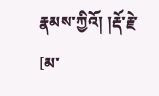རྣམས་ཀྱིའོ། །རྡོ་རྗེ་
[མ་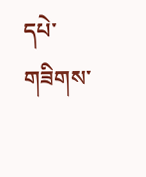དཔེ་གཟིགས་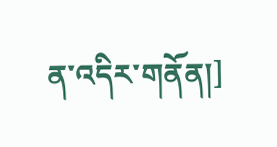ན་འདིར་གནོན།]